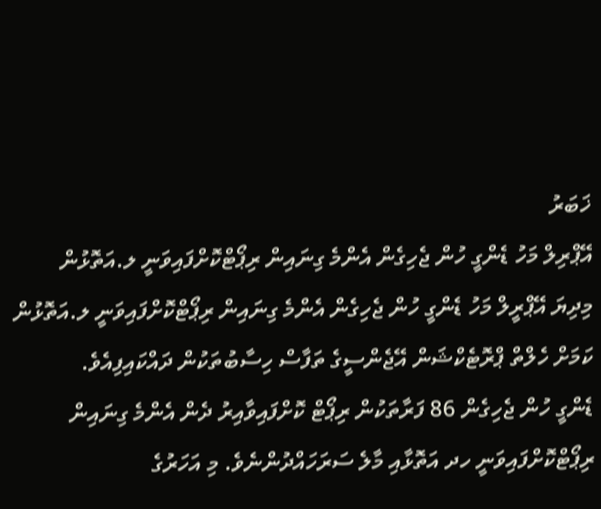ޚަބަރު
އޭޕްރިލް މަހު ޑެންގީ ހުން ޖެހިގެން އެންމެ ގިނައިން ރިޕޯޓްކޮށްފައިވަނީ ލ.އަތޮޅުން
މިދިޔަ އޭޕްރީލް މަހު ޑެންގީ ހުން ޖެހިގެން އެންމެ ގިނައިން ރިޕޯޓްކޮށްފައިވަނީ ލ.އަތޮޅުން ކަމަށް ހެލްތް ޕްރޮޓެކްޝަން އޭޖެންސީގެ ތަފާސް ހިސާބުތަކުން ދައްކައިފިއެވެ.
ޑެންގީ ހުން ޖެހިގެން 86 ފަރާތަކުން ރިޕޯޓް ކޮށްފައިވާއިރު ދެން އެންމެ ގިނައިން ރިޕޯޓްކޮށްފައިވަނީ ހދ އަތޮޅާއި މާލެ ސަރަހައްދުންނެވެ. މި އަހަރުގެ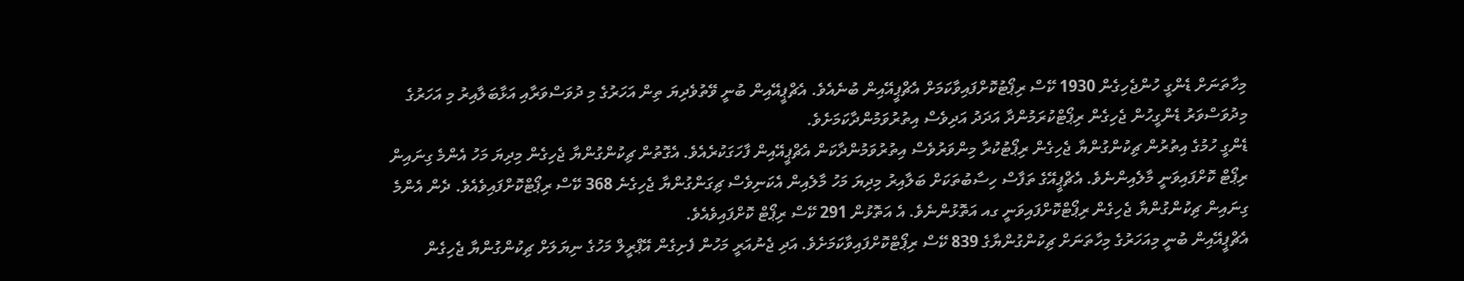މިހާތަނަށް ޑެންގީ ހުންޖެހިގެން 1930 ކޭސް ރިޕޯޓުކޮށްފައިވާކަމަށް އެޗްޕީއޭއިން ބުނެއެވެ. އެޗްޕީއޭއިން ބުނީ ވޭތުވެދިޔަ ތިން އަހަރުގެ މި ދުވަސްވަރާއި އަޅާބަލާއިރު މި އަހަރުގެ މިދުވަސްވަރު ޑެންގީހުން ޖެހިގެން ރިޕޯޓްކުރަމުންދާ އަދަދު އަދިވެސް އިތުރުވަމުންދާކަމަށެވެ.
ޑެންގީ ހުމުގެ އިތުރުން ޗިކުންގުންޔާ ޖެހިގެން ރިޕޯޓުކުރާ މިންވަރުވެސް އިތުރުވަމުންދާކަން އެޗްޕީއޭއިން ފާހަގަކުރެއެވެ. އެގޮތުން ޗިކުންގުންޔާ ޖެހިގެން މިދިޔަ މަހު އެންމެ ގިނައިން ރިޕޯޓް ކޮށްފައިވަނީ މާލެއިންނެވެ. އެޗްޕީއޭގެ ތަފާސް ހިސާބުތަކަށް ބަލާއިރު މިދިޔަ މަހު މާލެއިން އެކަނިވެސް ޗިގަންގުންޔާ ޖެހިގެނެ 368 ކޭސް ރިޕޯޓްކޮށްފައިވެއެވެ. ދެން އެންމެ ގިނައިން ޗިކުންގުންޔާ ޖެހިގެން ރިޕޯޓްކޮށްފައިވަނީ ގއ އަތޮޅުންނެވެ. އެ އަތޮޅުން 291 ކޭސް ރިޕޯޓް ކޮށްފައިވެއެވެ.
އެޗްޕީއޭއިން ބުނީ މިއަހަރުގެ މިހާތަނަށް ޗިކުންގުންޔާގެ 839 ކޭސް ރިޕޯޓްކޮށްފައިވާކަމަށެވެ. އަދި ޖެނުއަރީ މަހުން ފެށިގެން އޭޕްރީލް މަހުގެ ނިޔަލަށް ޗިކުންގުންޔާ ޖެހިގެން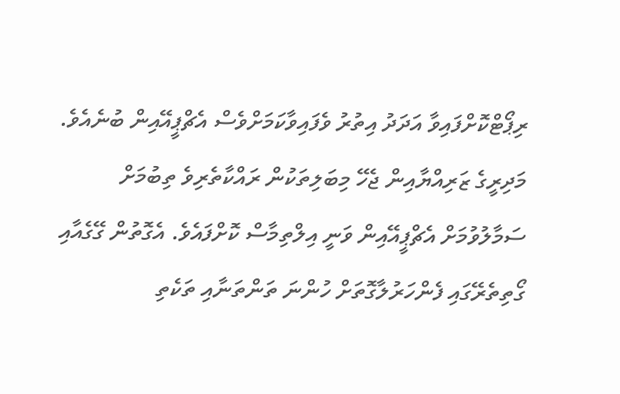ރިޕޯޓްކޮށްފައިވާ އަދަދު އިތުރު ވެފައިވާކަމަށްވެސް އެޗްޕީއޭއިން ބުނެއެވެ.
މަދިރީގެ ޒަރިއްޔާއިން ޖެހޭ މިބަލިތަކުން ރައްކާތެރިވެ ތިބުމަށް ސަމާލުވުމަށް އެޗްޕީއޭއިން ވަނީ އިލްތިމާސް ކޮށްފައެވެ. އެގޮތުން ގޭގެއާއި ގޯތިތެރޭގައި ފެންހަރުލާގޮތަށް ހުންނަ ތަންތަނާއި ތަކެތި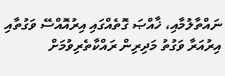ނައްތާލުމާއި، ޚާއްޞަ ގޮތެއްގައި އިރުއޮއްސޭ ވަގުތާއި އިރުއަރާ ވަގުތު މަދިރިން ރައްކާތެރިވުމަށް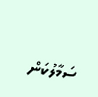ސަމާލުކަން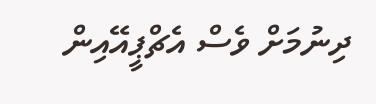ދިނުމަށް ވެސް އެޗްޕީއޭއިން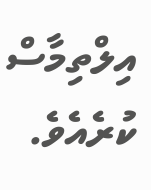އިލްތިމާސް ކުރެއެވެ.